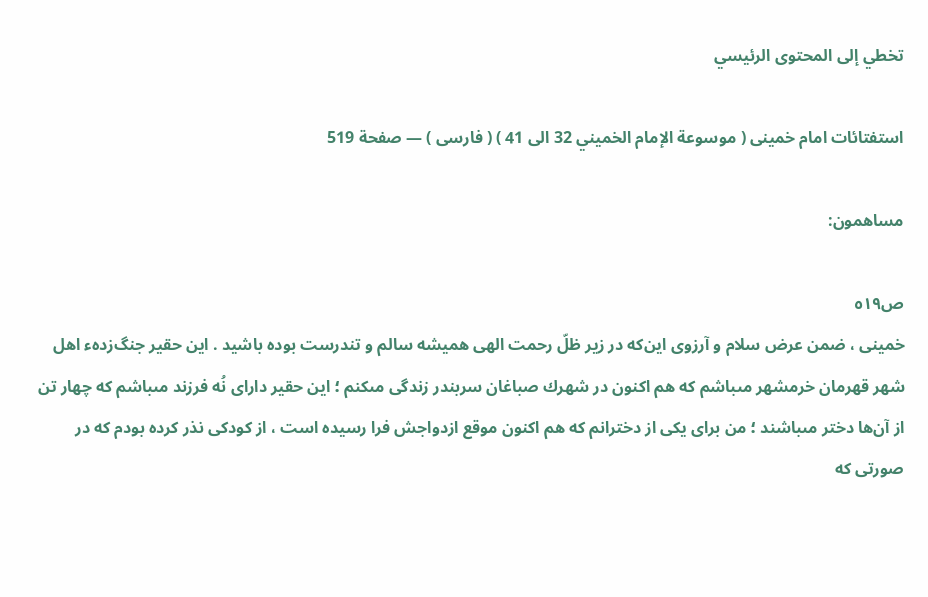تخطي إلى المحتوى الرئيسي

استفتائات امام خمينى ( موسوعة الإمام الخميني 32 الى 41 ) ( فارسى ) — صفحة 519

مساهمون:

ص٥١٩
خمينى ، ضمن عرض سلام و آرزوى اين‌كه در زير ظلّ رحمت الهى هميشه سالم و تندرست بوده باشيد . اين حقير جنگ‌زدهء اهل شهر قهرمان خرمشهر مىباشم كه هم اكنون در شهرك صباغان سربندر زندگى مىكنم ؛ اين حقير داراى نُه فرزند مىباشم كه چهار تن از آن‌ها دختر مىباشند ؛ من براى يكى از دخترانم كه هم اكنون موقع ازدواجش فرا رسيده است ، از كودكى نذر كرده بودم كه در صورتى كه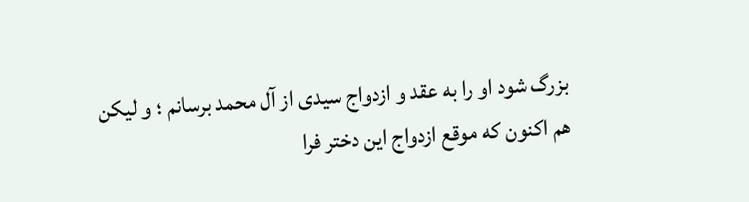بزرگ شود او را به عقد و ازدواج سيدى از آل محمد برسانم ؛ و ليكن هم اكنون كه موقع ازدواج اين دختر فرا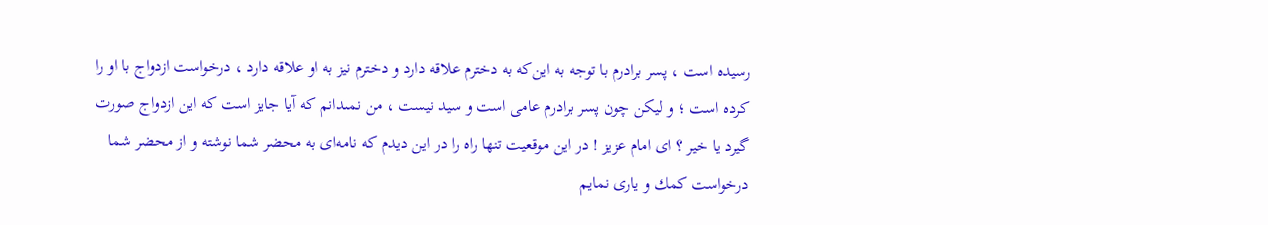رسيده است ، پسر برادرم با توجه به اين‌كه به دخترم علاقه دارد و دخترم نيز به او علاقه دارد ، درخواست ازدواج با او را كرده است ؛ و ليكن چون پسر برادرم عامى است و سيد نيست ، من نمىدانم كه آيا جايز است كه اين ازدواج صورت گيرد يا خير ؟ اى امام عزيز ! در اين موقعيت تنها راه را در اين ديدم كه نامه‌اى به محضر شما نوشته و از محضر شما درخواست كمك و يارى نمايم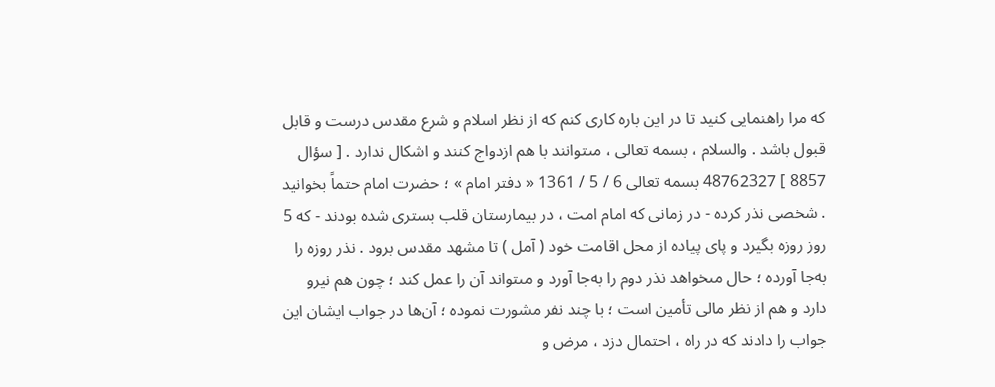كه مرا راهنمايى كنيد تا در اين باره كارى كنم كه از نظر اسلام و شرع مقدس درست و قابل قبول باشد . والسلام ، بسمه تعالى ، مىتوانند با هم ازدواج كنند و اشكال ندارد . [ سؤال 8857 ] 48762327 بسمه تعالى 6 / 5 / 1361 « دفتر امام » ؛ حضرت امام حتماً بخوانيد . شخصى نذر كرده - در زمانى كه امام امت ، در بيمارستان قلب بسترى شده بودند - كه 5 روز روزه بگيرد و پاى پياده از محل اقامت خود ( آمل ) تا مشهد مقدس برود . نذر روزه را به‌جا آورده ؛ حال مىخواهد نذر دوم را به‌جا آورد و مىتواند آن را عمل كند ؛ چون هم نيرو دارد و هم از نظر مالى تأمين است ؛ با چند نفر مشورت نموده ؛ آن‌ها در جواب ايشان اين جواب را دادند كه در راه ، احتمال دزد ، مرض و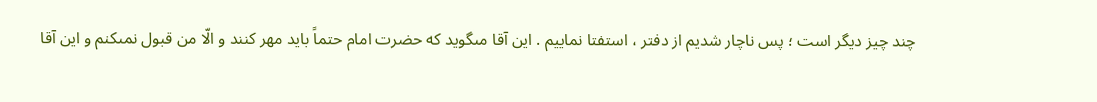چند چيز ديگر است ؛ پس ناچار شديم از دفتر ، استفتا نماييم . اين آقا مىگويد كه حضرت امام حتماً بايد مهر كنند و الّا من قبول نمىكنم و اين آقا